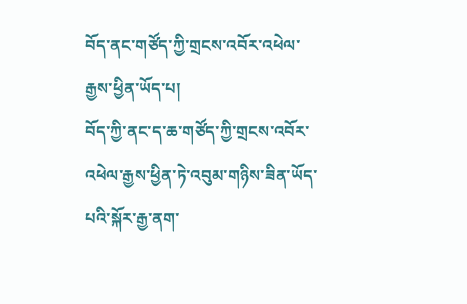བོད་ནང་གཙོད་ཀྱི་གྲངས་འབོར་འཕེལ་རྒྱས་ཕྱིན་ཡོད་པ།
བོད་ཀྱི་ནང་ད་ཆ་གཙོད་ཀྱི་གྲངས་འབོར་འཕེལ་རྒྱས་ཕྱིན་ཏེ་འབུམ་གཉིས་ཟིན་ཡོད་པའི་སྐོར་རྒྱ་ནག་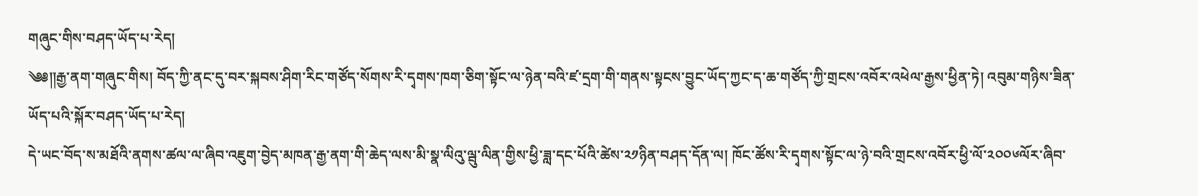གཞུང་གིས་བཤད་ཡོད་པ་རེད།
༄༅༎རྒྱ་ནག་གཞུང་གིས། བོད་ཀྱི་ནང་དུ་བར་སྐབས་ཤིག་རིང་གཙོད་སོགས་རི་དྭགས་ཁག་ཅིག་སྟོང་ལ་ཉེན་བའི་ཛ་དྲག་གི་གནས་སྟངས་བྱུང་ཡོད་ཀྱང་ད་ཆ་གཙོད་ཀྱི་གྲངས་འབོར་འཕེལ་རྒྱས་ཕྱིན་ཏེ། འབུམ་གཉིས་ཟིན་ཡོད་པའི་སྐོར་བཤད་ཡོད་པ་རེད།
དེ་ཡང་བོད་ས་མཐོའི་ནགས་ཚལ་ལ་ཞིབ་འཇུག་བྱེད་མཁན་རྒྱ་ནག་གི་ཆེད་ལས་མི་སྣ་ལིའུ་ལྦུ་ལིན་གྱིས་ཕྱི་ཟླ་དང་པོའི་ཚེས་༢༡ཉིན་བཤད་དོན་ལ། ཁོང་ཚོས་རི་དྭགས་སྟོང་ལ་ཉེ་བའི་གྲངས་འབོར་ཕྱི་ལོ་༢༠༠༦ལོར་ཞིབ་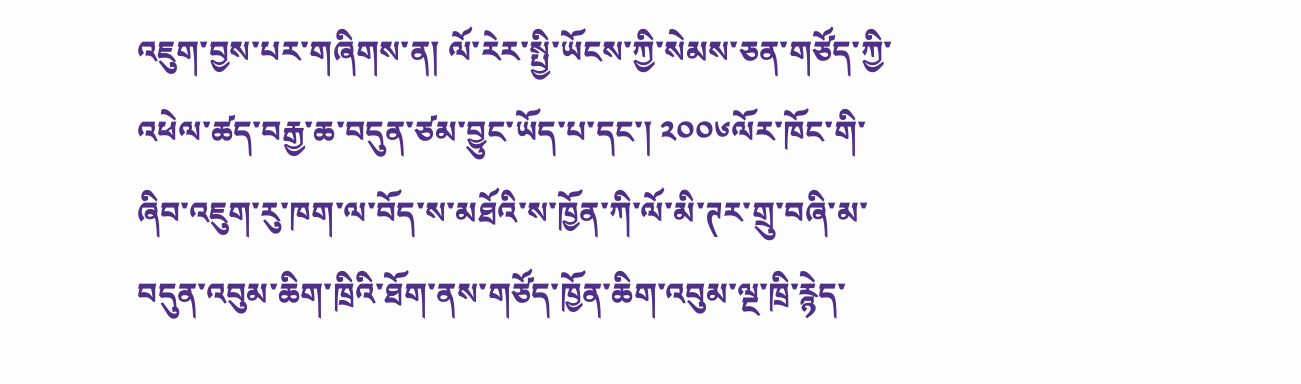འཇུག་བྱས་པར་གཞིགས་ན། ལོ་རེར་སྤྱི་ཡོངས་ཀྱི་སེམས་ཅན་གཙོད་ཀྱི་འཕེལ་ཚད་བརྒྱ་ཆ་བདུན་ཙམ་བྱུང་ཡོད་པ་དང་། ༢༠༠༦ལོར་ཁོང་གི་ཞིབ་འཇུག་རུ་ཁག་ལ་བོད་ས་མཐོའི་ས་ཁྱོན་ཀི་ལོ་མི་ཊར་གྲུ་བཞི་མ་བདུན་འབུམ་ཆིག་ཁྲིའི་ཐོག་ནས་གཙོད་ཁྱོན་ཆིག་འབུམ་ལྔ་ཁྲི་རྙེད་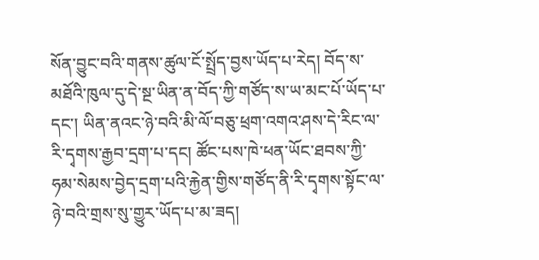སོན་བྱུང་བའི་གནས་ཚུལ་ངོ་སྤྲོད་བྱས་ཡོད་པ་རེད། བོད་ས་མཐོའི་ཁུལ་དུ་དེ་སྔ་ཡིན་ན་བོད་ཀྱི་གཙོད་ས་ཡ་མང་པོ་ཡོད་པ་དང་། ཡིན་ནའང་ཉེ་བའི་མི་ལོ་བཅུ་ཕྲག་འགའ་ཤས་དེ་རིང་ལ་རི་དྭགས་རྒྱབ་དྲག་པ་དང། ཚོང་པས་ཁེ་ཕན་ཡོང་ཐབས་ཀྱི་ཧམ་སེམས་བྱེད་དྲག་པའི་རྐྱེན་གྱིས་གཙོད་ནི་རི་དྭགས་སྟོང་ལ་ཉེ་བའི་གྲས་སུ་གྱུར་ཡོད་པ་མ་ཟད།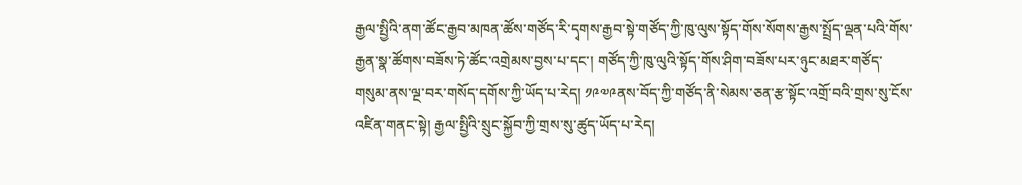རྒྱལ་སྤྱིའི་ནག་ཚོང་རྒྱབ་མཁན་ཚོས་གཙོད་རི་དྭགས་རྒྱབ་སྟེ་གཙོད་ཀྱི་ཁུ་ལུས་སྟོད་གོས་སོགས་རྒྱས་སྤྲོད་ལྡན་པའི་གོས་རྒྱན་སྣ་ཚོགས་བཟོས་ཏེ་ཚོང་འགྲེམས་བྱས་པ་དང་། གཙོད་ཀྱི་ཁུ་ལུའི་སྟོད་གོས་ཤིག་བཟོས་པར་ཉུང་མཐར་གཙོད་གསུམ་ནས་ལྔ་བར་གསོད་དགོས་ཀྱི་ཡོད་པ་རེད། ༡༩༧༩ནས་བོད་ཀྱི་གཙོད་ནི་སེམས་ཅན་རྩ་སྟོང་འགྲོ་བའི་གྲས་སུ་ངོས་འཛིན་གནང་སྟེ། རྒྱལ་སྤྱིའི་སྲུང་སྐྱོབ་ཀྱི་གྲས་སུ་ཚུད་ཡོད་པ་རེད།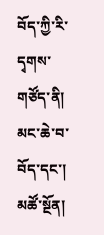བོད་ཀྱི་རི་དྭགས་གཙོད་ནི། མང་ཆེ་བ་བོད་དང་། མཚོ་སྔོན།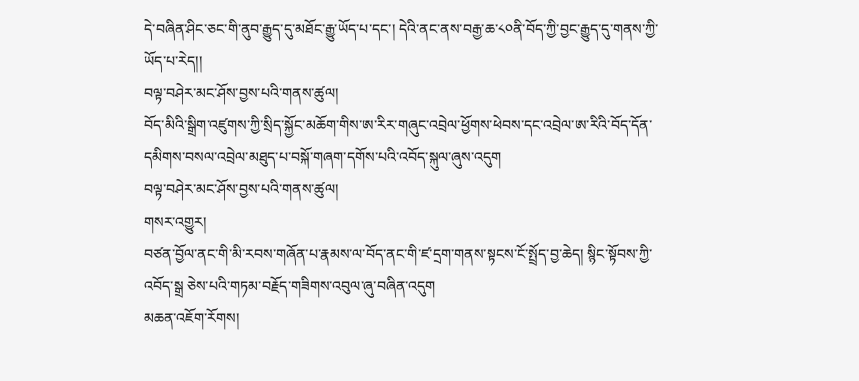དེ་བཞིན་ཤིང་ཅང་གི་ནུབ་རྒྱུད་དུ་མཐོང་རྒྱུ་ཡོད་པ་དང་། དེའི་ནང་ནས་བརྒྱ་ཆ་༨༠ནི་བོད་ཀྱི་བྱང་རྒྱུད་དུ་གནས་ཀྱི་ཡོད་པ་རེད།།
བལྟ་བཤེར་མང་ཤོས་བྱས་པའི་གནས་ཚུལ།
བོད་མིའི་སྒྲིག་འཛུགས་ཀྱི་སྲིད་སྐྱོང་མཆོག་གིས་ཨ་རིར་གཞུང་འབྲེལ་ཕྱོགས་ཕེབས་དང་འབྲེལ་ཨ་རིའི་བོད་དོན་དམིགས་བསལ་འབྲེལ་མཐུད་པ་བསྐོ་གཞག་དགོས་པའི་འབོད་སྐུལ་ཞུས་འདུག
བལྟ་བཤེར་མང་ཤོས་བྱས་པའི་གནས་ཚུལ།
གསར་འགྱུར།
བཙན་བྱོལ་ནང་གི་མི་རབས་གཞོན་པ་རྣམས་ལ་བོད་ནང་གི་ཛ་དྲག་གནས་སྟངས་ངོ་སྤྲོད་བྱ་ཆེད། སྙིང་སྟོབས་ཀྱི་འབོད་སྒྲ ཅེས་པའི་གཏམ་བརྗོད་གཟིགས་འབུལ་ཞུ་བཞིན་འདུག
མཆན་འཇོག་རོགས།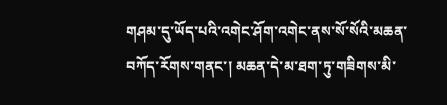གཤམ་དུ་ཡོད་པའི་འགེང་ཤོག་འགེང་ནས་སོ་སོའི་མཆན་བཀོད་རོགས་གནང་། མཆན་དེ་མ་ཐག་ཏུ་གཟིགས་མི་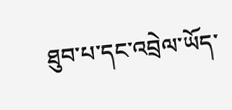ཐུབ་པ་དང་འབྲེལ་ཡོད་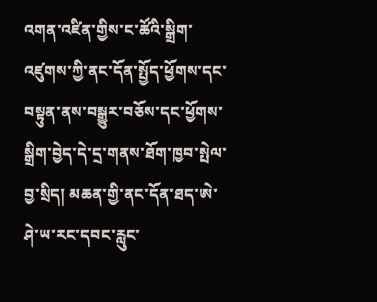འགན་འཛིན་གྱིས་ང་ཚོའི་སྒྲིག་འཛུགས་ཀྱི་ནང་དོན་སྤྱོད་ཕྱོགས་དང་བསྟུན་ནས་བསྒྱུར་བཅོས་དང་ཕྱོགས་སྒྲིག་བྱེད་དེ་དྲ་གནས་ཐོག་ཁྱབ་སྤེལ་བྱ་སྲིད། མཆན་གྱི་ནང་དོན་ཐད་ཨེ་ཤེ་ཡ་རང་དབང་རླུང་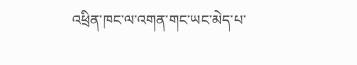འཕྲིན་ཁང་ལ་འགན་གང་ཡང་མེད་པ་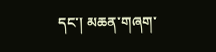དང་། མཆན་གཞག་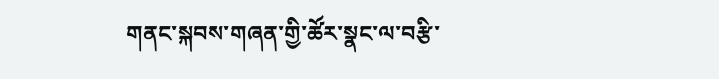གནང་སྐབས་གཞན་གྱི་ཚོར་སྣང་ལ་བརྩི་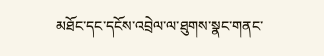མཐོང་དང་དངོས་འབྲེལ་ལ་ཐུགས་སྣང་གནང་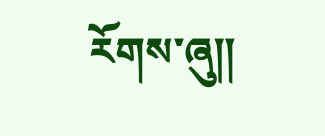རོགས་ཞུ༎